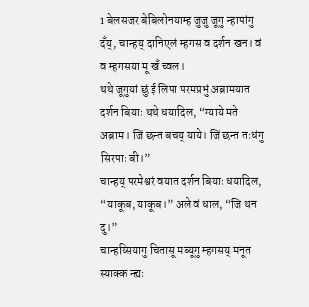1 बेलसजर बेबिलोनयाम्ह जुजु जूगु न्हापांगु दँय्, चान्हय् दानिएलं म्हगस व दर्शन खन। वं व म्हगसया मू खँ च्वल।
थथे जूगुयां छुं ई लिपा परमप्रभुं अब्रामयात दर्शन बियाः थथे धयादिल, “ग्याये मते अब्राम। जिं छन्त बचय् याये। जिं छन्त तःधंगु सिरपाः बी।”
चान्हय् परमेश्वरं वयात दर्शन बियाः धयादिल, “याकूब, याकूब।” अले वं धाल, “जि थन दु।”
चान्हय्सियागु चितासू मब्यूगु म्हगसय् मनूत स्याक्क न्ह्यः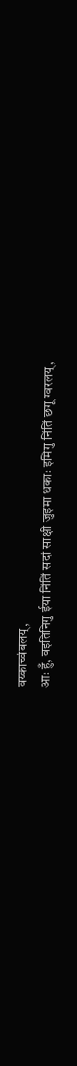वय्काच्वंबलय्,
आः हुँ, वइतिनिगु ईया निंतिं सदां साक्षी जुइमा धकाः इमिगु निंतिं छगू ग्वरलय्,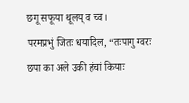छगू सफूया थूलय् व च्व।
परमप्रभुं जितः धयादिल, “तःपागु ग्वरः छपा का अले उकी हंचां कियाः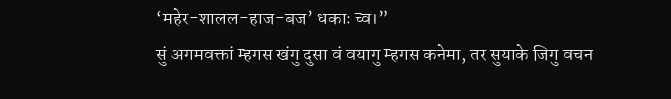‘महेर-शालल-हाज-बज’ धकाः च्व।”
सुं अगमवक्तां म्हगस खंगु दुसा वं वयागु म्हगस कनेमा, तर सुयाके जिगु वचन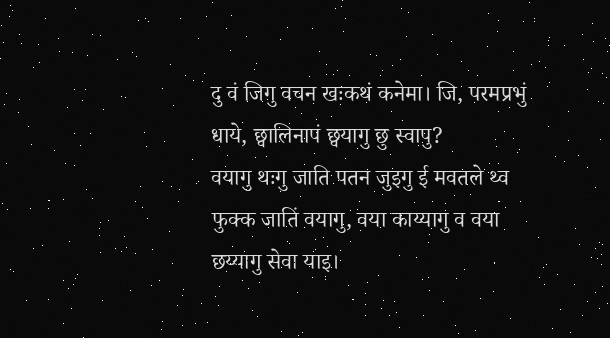दु वं जिगु वचन खःकथं कनेमा। जि, परमप्रभुं धाये, छ्वालिनापं छ्वयागु छु स्वापु?
वयागु थःगु जाति पतन जुइगु ई मवतले थ्व फुक्क जातिं वयागु, वया काय्यागु व वया छय्यागु सेवा याइ।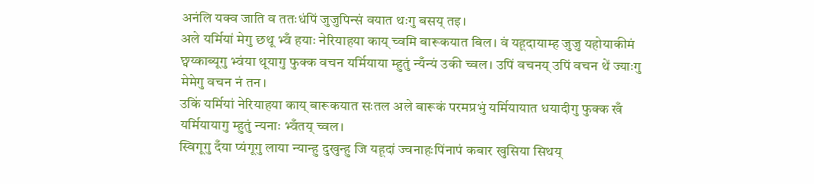अनंलि यक्व जाति व ततःधंपिं जुजुपिन्सं वयात थःगु बसय् तइ।
अले यर्मियां मेगु छथू भ्वँ हयाः नेरियाहया काय् च्वमि बारूकयात बिल। वं यहूदायाम्ह जुजु यहोयाकीमं छ्वय्काब्यूगु भ्वंया थूयागु फुक्क वचन यर्मियाया म्हुतुं न्यँन्यं उकी च्वल। उपिं वचनय् उपिं वचन थें ज्याःगु मेमेगु वचन नं तन।
उकिं यर्मियां नेरियाहया काय् बारूकयात सःतल अले बारूकं परमप्रभुं यर्मियायात धयादीगु फुक्क खँ यर्मियायागु म्हुतुं न्यनाः भ्वँतय् च्वल।
स्विगूगु दँया प्यंगूगु लाया न्यान्हु दुखुन्हु जि यहूदां ज्वनाहःपिंनापं कबार खुसिया सिथय्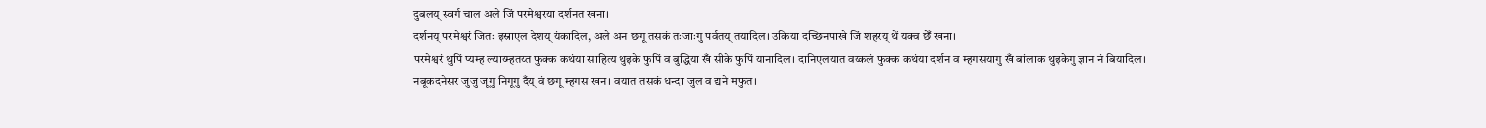दुबलय् स्वर्ग चाल अले जिं परमेश्वरया दर्शनत खना।
दर्शनय् परमेश्वरं जितः इस्राएल देशय् यंकादिल, अले अन छगू तसकं तःजाःगु पर्वतय् तयादिल। उकिया दच्छिनपाखे जिं शहरय् थें यक्व छेँ खना।
परमेश्वरं थुपिं प्यम्ह ल्याय्म्हतय्त फुक्क कथंया साहित्य थुइके फुपिं व बुद्धिया खँ सीके फुपिं यानादिल। दानिएलयात वय्कलं फुक्क कथंया दर्शन व म्हगसयागु खँ बांलाक थुइकेगु ज्ञान नं बियादिल।
नबूकदनेसर जुजु जूगु निगूगु दँय् वं छगू म्हगस खन। वयात तसकं धन्दा जुल व द्यने मफुत।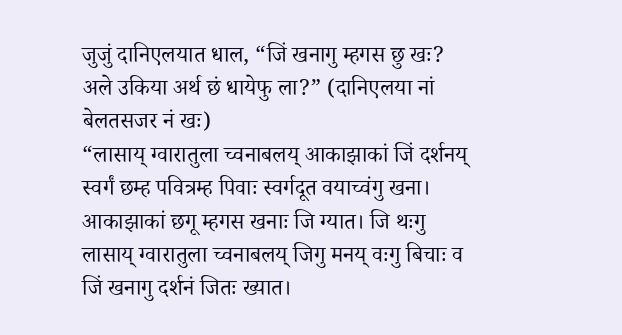जुजुं दानिएलयात धाल, “जिं खनागु म्हगस छु खः? अले उकिया अर्थ छं धायेफु ला?” (दानिएलया नां बेलतसजर नं खः)
“लासाय् ग्वारातुला च्वनाबलय् आकाझाकां जिं दर्शनय् स्वर्गं छम्ह पवित्रम्ह पिवाः स्वर्गदूत वयाच्वंगु खना।
आकाझाकां छगू म्हगस खनाः जि ग्यात। जि थःगु लासाय् ग्वारातुला च्वनाबलय् जिगु मनय् वःगु बिचाः व जिं खनागु दर्शनं जितः ख्यात।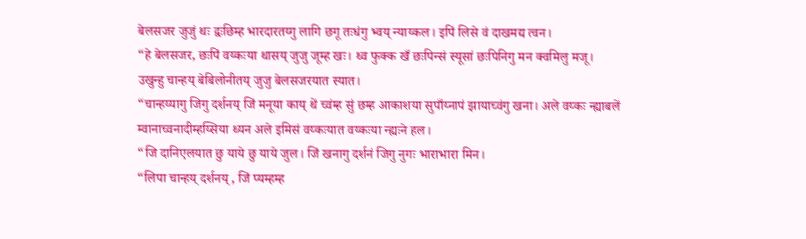बेलसजर जुजुं थः द्वःछिम्ह भारदारतय्गु लागि छगू तःधंगु भ्वय् न्याय्कल। इपिं लिसे वं दाखमद्य त्वन।
“हे बेलसजर, छःपिं वय्कःया थासय् जुजु जूम्ह खः। थ्व फुक्क खँ छःपिन्सं स्यूसां छःपिनिगु मन क्वमिलु मजू।
उखुन्हु चान्हय् बेबिलोनीतय् जुजु बेलसजरयात स्यात।
“चान्हय्यागु जिगु दर्शनय् जिं मनूया काय् थें च्वंम्ह सुं छम्ह आकाशया सुपाँय्नापं झायाच्वंगु खना। अले वय्कः न्ह्याबलें म्वानाच्वनादीम्हय्सिया थ्यन अले इमिसं वय्कःयात वय्कःया न्ह्यःने हल।
“जि दानिएलयात छु याये छु याये जुल। जिं खनागु दर्शनं जिगु नुगः भाराभारा मिन।
“लिपा चान्हय् दर्शनय्, जिं प्यम्हम्ह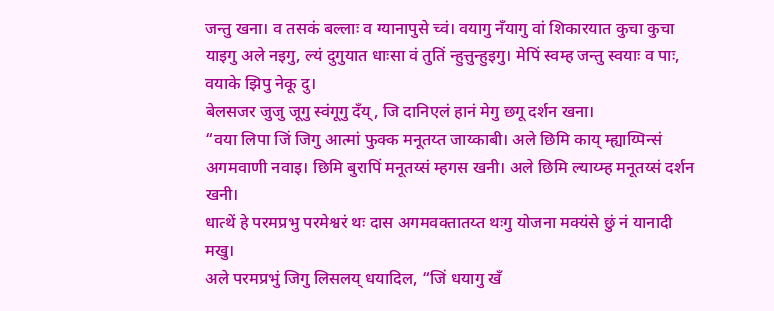जन्तु खना। व तसकं बल्लाः व ग्यानापुसे च्वं। वयागु नँयागु वां शिकारयात कुचा कुचा याइगु अले नइगु, ल्यं दुगुयात धाःसा वं तुतिं न्हुत्तुन्हुइगु। मेपिं स्वम्ह जन्तु स्वयाः व पाः, वयाके झिपु नेकू दु।
बेलसजर जुजु जूगु स्वंगूगु दँय्, जि दानिएलं हानं मेगु छगू दर्शन खना।
“वया लिपा जिं जिगु आत्मां फुक्क मनूतय्त जाय्काबी। अले छिमि काय् म्ह्याय्पिन्सं अगमवाणी नवाइ। छिमि बुरापिं मनूतय्सं म्हगस खनी। अले छिमि ल्याय्म्ह मनूतय्सं दर्शन खनी।
धात्थें हे परमप्रभु परमेश्वरं थः दास अगमवक्तातय्त थःगु योजना मक्यंसे छुं नं यानादी मखु।
अले परमप्रभुं जिगु लिसलय् धयादिल, “जिं धयागु खँ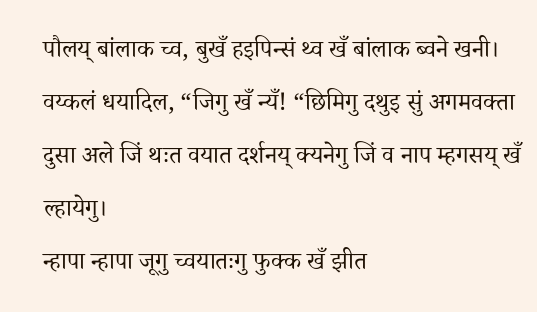पौलय् बांलाक च्व, बुखँ हइपिन्सं थ्व खँ बांलाक ब्वने खनी।
वय्कलं धयादिल, “जिगु खँ न्यँ! “छिमिगु दथुइ सुं अगमवक्ता दुसा अले जिं थःत वयात दर्शनय् क्यनेगु जिं व नाप म्हगसय् खँ ल्हायेगु।
न्हापा न्हापा जूगु च्वयातःगु फुक्क खँ झीत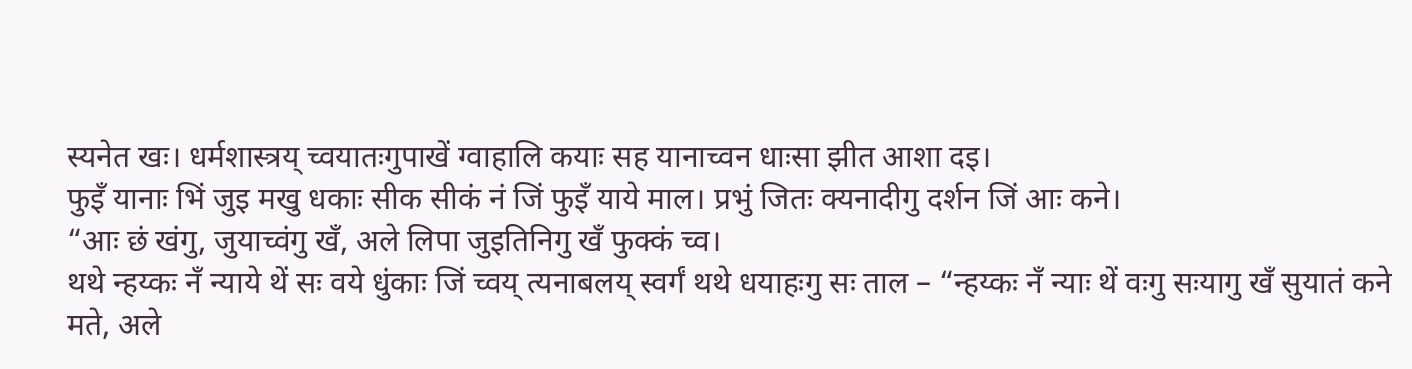स्यनेत खः। धर्मशास्त्रय् च्वयातःगुपाखें ग्वाहालि कयाः सह यानाच्वन धाःसा झीत आशा दइ।
फुइँ यानाः भिं जुइ मखु धकाः सीक सीकं नं जिं फुइँ याये माल। प्रभुं जितः क्यनादीगु दर्शन जिं आः कने।
“आः छं खंगु, जुयाच्वंगु खँ, अले लिपा जुइतिनिगु खँ फुक्कं च्व।
थथे न्हय्कः नँ न्याये थें सः वये धुंकाः जिं च्वय् त्यनाबलय् स्वर्गं थथे धयाहःगु सः ताल – “न्हय्कः नँ न्याः थें वःगु सःयागु खँ सुयातं कने मते, अले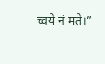च्वये नं मते।”